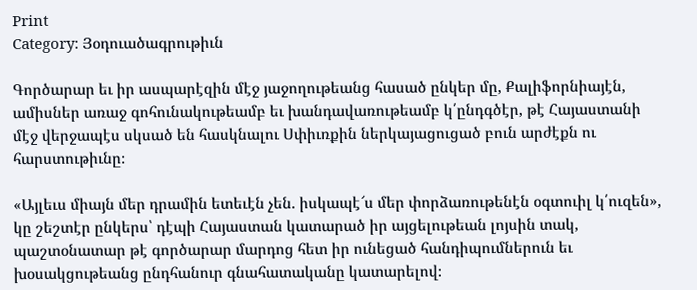Print
Category: Յօդուածագրութիւն

Գործարար եւ իր ասպարէզին մէջ յաջողութեանց հասած ընկեր մը, Քալիֆորնիայէն, ամիսներ առաջ գոհունակութեամբ եւ խանդավառութեամբ կ՛ընդգծէր, թէ Հայաստանի մէջ վերջապէս սկսած են հասկնալու Սփիւռքին ներկայացուցած բուն արժէքն ու հարստութիւնը։

«Այլեւս միայն մեր դրամին ետեւէն չեն. իսկապէ՜ս մեր փորձառութենէն օգտուիլ կ՛ուզեն», կը շեշտէր ընկերս՝ դէպի Հայաստան կատարած իր այցելութեան լոյսին տակ, պաշտօնատար թէ գործարար մարդոց հետ իր ունեցած հանդիպումներուն եւ խօսակցութեանց ընդհանուր գնահատականը կատարելով։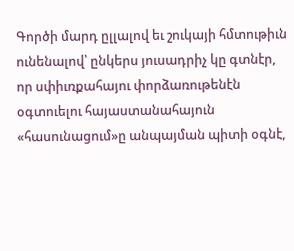Գործի մարդ ըլլալով եւ շուկայի հմտութիւն ունենալով՝ ընկերս յուսադրիչ կը գտնէր, որ սփիւռքահայու փորձառութենէն օգտուելու հայաստանահայուն «հասունացում»ը անպայման պիտի օգնէ,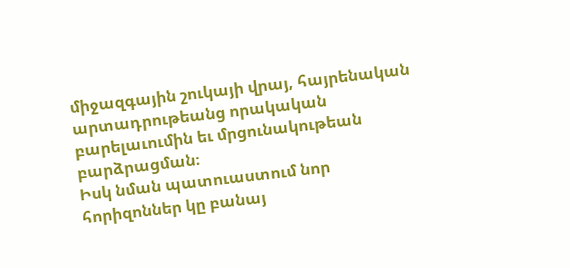միջազգային շուկայի վրայ, հայրենական արտադրութեանց որակական բարելաւումին եւ մրցունակութեան բարձրացման։
Իսկ նման պատուաստում նոր հորիզոններ կը բանայ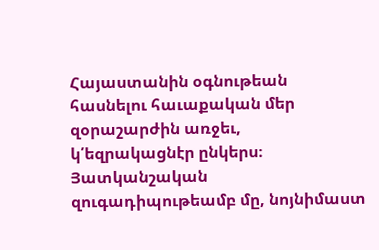Հայաստանին օգնութեան հասնելու հաւաքական մեր զօրաշարժին առջեւ, կ՛եզրակացնէր ընկերս։
Յատկանշական զուգադիպութեամբ մը, նոյնիմաստ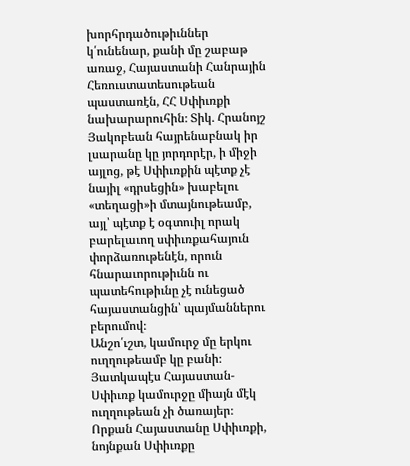խորհրդածութիւններ կ՛ունենար, քանի մը շաբաթ առաջ, Հայաստանի Հանրային Հեռուստատեսութեան պաստառէն, ՀՀ Սփիւռքի նախարարուհին։ Տիկ. Հրանոյշ Յակոբեան հայրենաբնակ իր լսարանը կը յորդորէր, ի միջի այլոց, թէ Սփիւռքին պէտք չէ նայիլ «դրսեցին» խաբելու «տեղացի»ի մտայնութեամբ, այլ՝ պէտք է օգտուիլ որակ բարելաւող սփիւռքահայուն փորձառութենէն, որուն հնարաւորութիւնն ու պատեհութիւնը չէ ունեցած հայաստանցին՝ պայմաններու բերումով։
Անշո՛ւշտ, կամուրջ մը երկու ուղղութեամբ կը բանի։
Յատկապէս Հայաստան-Սփիւռք կամուրջը միայն մէկ ուղղութեան չի ծառայեր։
Որքան Հայաստանը Սփիւռքի, նոյնքան Սփիւռքը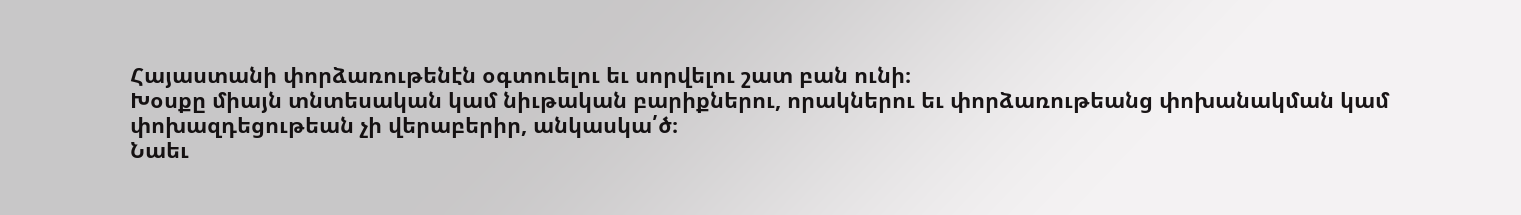Հայաստանի փորձառութենէն օգտուելու եւ սորվելու շատ բան ունի։
Խօսքը միայն տնտեսական կամ նիւթական բարիքներու, որակներու եւ փորձառութեանց փոխանակման կամ փոխազդեցութեան չի վերաբերիր, անկասկա՛ծ։
Նաեւ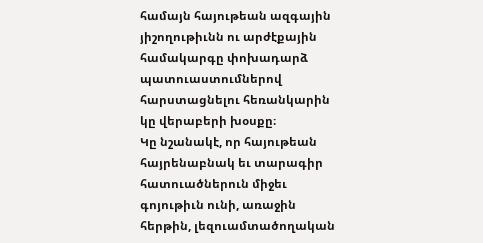համայն հայութեան ազգային յիշողութիւնն ու արժէքային համակարգը փոխադարձ պատուաստումներով հարստացնելու հեռանկարին կը վերաբերի խօսքը։
Կը նշանակէ, որ հայութեան հայրենաբնակ եւ տարագիր հատուածներուն միջեւ գոյութիւն ունի, առաջին հերթին, լեզուամտածողական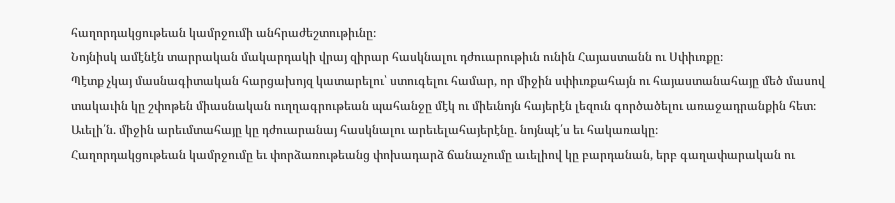հաղորդակցութեան կամրջումի անհրաժեշտութիւնը։
Նոյնիսկ ամէնէն տարրական մակարդակի վրայ զիրար հասկնալու դժուարութիւն ունին Հայաստանն ու Սփիւռքը։
Պէտք չկայ մասնագիտական հարցախոյզ կատարելու՝ ստուգելու համար, որ միջին սփիւռքահայն ու հայաստանահայը մեծ մասով տակաւին կը շփոթեն միասնական ուղղագրութեան պահանջը մէկ ու միեւնոյն հայերէն լեզուն գործածելու առաջադրանքին հետ։ Աւելի՛ն. միջին արեւմտահայը կը դժուարանայ հասկնալու արեւելահայերէնը. նոյնպէ՛ս եւ հակառակը։
Հաղորդակցութեան կամրջումը եւ փորձառութեանց փոխադարձ ճանաչումը աւելիով կը բարդանան, երբ գաղափարական ու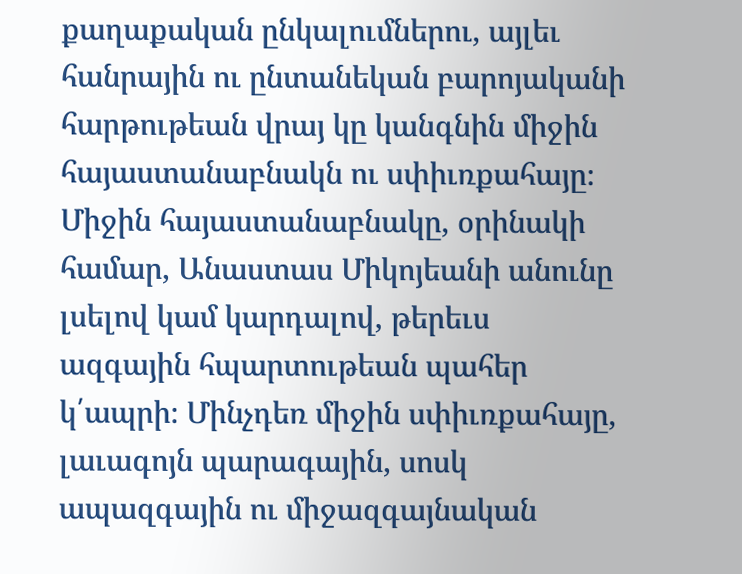քաղաքական ընկալումներու, այլեւ հանրային ու ընտանեկան բարոյականի հարթութեան վրայ կը կանգնին միջին հայաստանաբնակն ու սփիւռքահայը։
Միջին հայաստանաբնակը, օրինակի համար, Անաստաս Միկոյեանի անունը լսելով կամ կարդալով, թերեւս ազգային հպարտութեան պահեր կ՛ապրի։ Մինչդեռ միջին սփիւռքահայը, լաւագոյն պարագային, սոսկ ապազգային ու միջազգայնական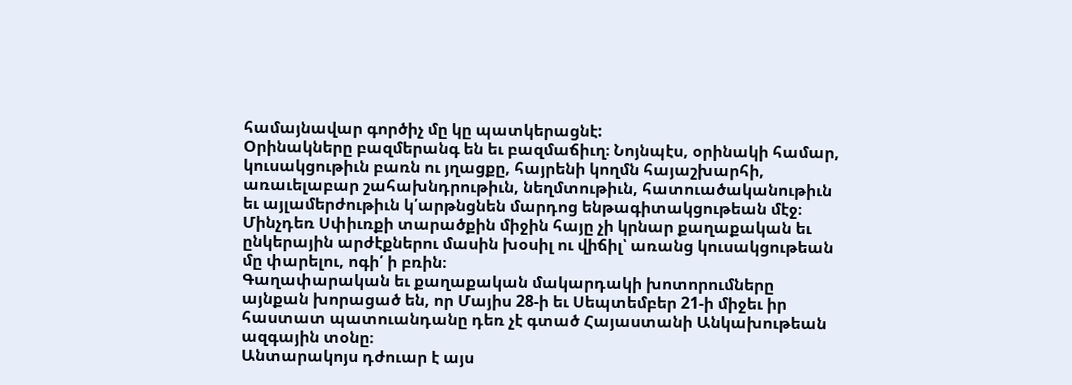համայնավար գործիչ մը կը պատկերացնէ:
Օրինակները բազմերանգ են եւ բազմաճիւղ։ Նոյնպէս, օրինակի համար, կուսակցութիւն բառն ու յղացքը, հայրենի կողմն հայաշխարհի, առաւելաբար շահախնդրութիւն, նեղմտութիւն, հատուածականութիւն եւ այլամերժութիւն կ՛արթնցնեն մարդոց ենթագիտակցութեան մէջ։ Մինչդեռ Սփիւռքի տարածքին միջին հայը չի կրնար քաղաքական եւ ընկերային արժէքներու մասին խօսիլ ու վիճիլ՝ առանց կուսակցութեան մը փարելու, ոգի՛ ի բռին։
Գաղափարական եւ քաղաքական մակարդակի խոտորումները այնքան խորացած են, որ Մայիս 28-ի եւ Սեպտեմբեր 21-ի միջեւ իր հաստատ պատուանդանը դեռ չէ գտած Հայաստանի Անկախութեան ազգային տօնը։
Անտարակոյս դժուար է այս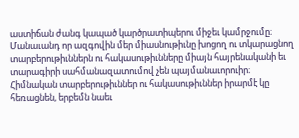աստիճան ժանգ կապած կարծրատիպերու միջեւ կամրջումը։
Մանաւանդ որ ազգովին մեր միասնութիւնը խոցող ու տկարացնող տարբերութիւններն ու հակասութիւնները միայն հայրենականի եւ տարագիրի սահմանազատումով չեն պայմանաւորուիր։ Հիմնական տարբերութիւններ ու հակասութիւններ իրարմէ կը հեռացնեն, երբեմն նաեւ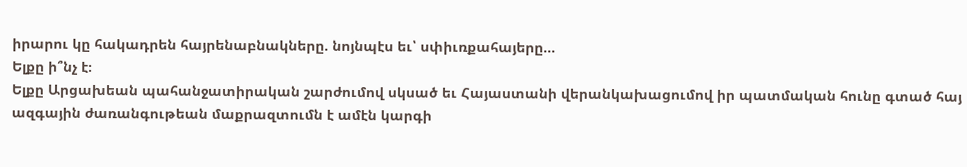իրարու կը հակադրեն հայրենաբնակները. նոյնպէս եւ՝ սփիւռքահայերը…
Ելքը ի՞նչ է։
Ելքը Արցախեան պահանջատիրական շարժումով սկսած եւ Հայաստանի վերանկախացումով իր պատմական հունը գտած հայ ազգային ժառանգութեան մաքրազտումն է ամէն կարգի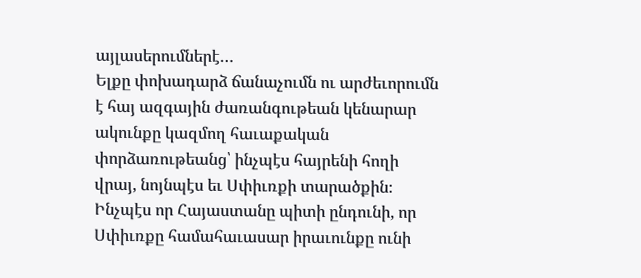այլասերումներէ…
Ելքը փոխադարձ ճանաչումն ու արժեւորումն է հայ ազգային ժառանգութեան կենարար ակունքը կազմող հաւաքական փորձառութեանց՝ ինչպէս հայրենի հողի վրայ, նոյնպէս եւ Սփիւռքի տարածքին։
Ինչպէս որ Հայաստանը պիտի ընդունի, որ Սփիւռքը համահաւասար իրաւունքը ունի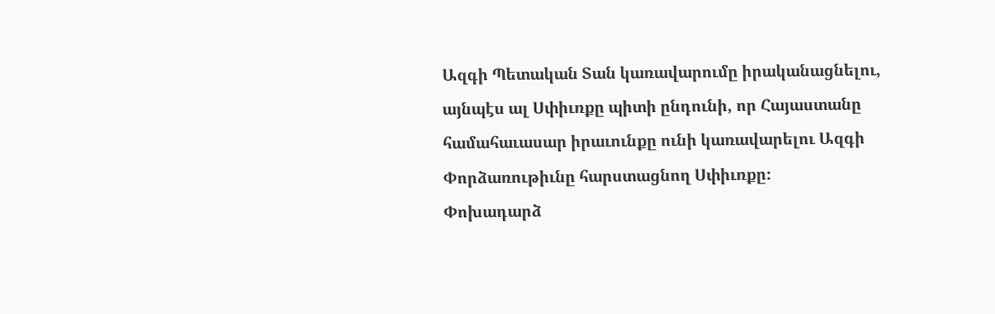Ազգի Պետական Տան կառավարումը իրականացնելու, այնպէս ալ Սփիւռքը պիտի ընդունի, որ Հայաստանը համահաւասար իրաւունքը ունի կառավարելու Ազգի Փորձառութիւնը հարստացնող Սփիւռքը։
Փոխադարձ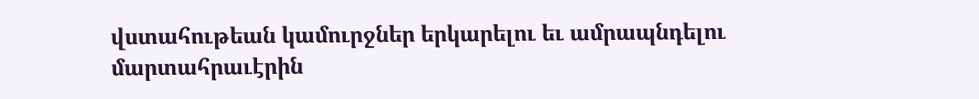վստահութեան կամուրջներ երկարելու եւ ամրապնդելու մարտահրաւէրին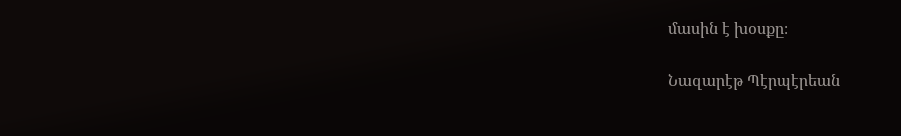մասին է խօսքը։

Նազարէթ Պէրպէրեան